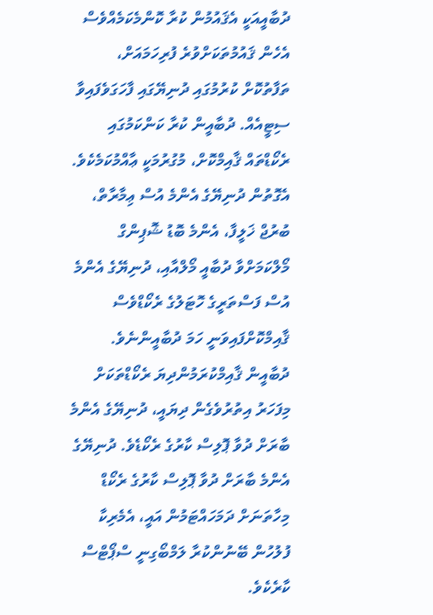ދުބާއީއަކީ އެޤައުމުން ކުރާ ކޮންމެކަމެއްވެސް އެހެން ޤައުމުތަކަށްވުރެ ފުރިހަމައަށް، ތަފާތުކޮށް ކުރުމުގައި ދުނިޔޭގައި ފާހަގަވެފައިވާ ސިޓީއެއް. ދުބާއީން ކުރާ ކަންކަމުގައި ރެކޯޑްތައް ޤާއިމްކޮށް، މުގުރުމަކީ ޢާއްމުކަމެކެވެ. އެގޮތުން ދުނިޔޭގެ އެންމެ އުސް ޢިމާރާތް، ބުރުޖް ޚަލީފާ، އެންމެ ބޮޑު ޝޮޕިންގް މޯލްކަމަށްވާ ދުބާއީ މޯލްއާއި، ދުނިޔޭގެ އެންމެ އުސް ފަސްތަރީގެ ހޮޓަލުގެ ރެކޯޑްވެސް ޤާއިމްކޮށްފައިވަނީ ހަމަ ދުބާއީންނެވެ.
ދުބާއީން ޤާއިމްކުރަމުންދިޔަ ރެކޯޑްތަކަށް މިފަހަރު އިތުރުވެގެން ދިޔައީ، ދުނިޔޭގެ އެންމެ ބާރަށް ދުވާ ޕޮލިސް ކާރުގެ ރެކޯޑެވެ. ދުނިޔޭގެ އެންމެ ބާރަށް ދުވާ ޕޮލިސް ކާރުގެ ރެކޯޑް މިހާތަނަށް ދަމަހައްޓަމުން އައީ، އެމެރިކާ ފުލުހުން ބޭނުންކުރާ ލަމްބޯގިނީ ސްޕޯޓްސް ކާރެކެވެ.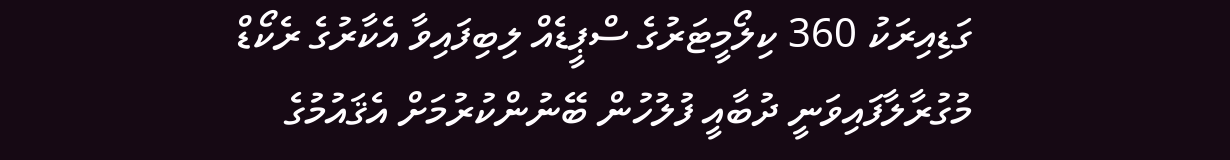ގަޑިއިރަކު 360 ކިލޯމީޓަރުގެ ސްޕީޑެއް ލިބިފައިވާ އެކާރުގެ ރެކޯޑް މުގުރާލާފައިވަނީ ދުބާއީ ފުލުހުން ބޭނުންކުރުމަށް އެޤައުމުގެ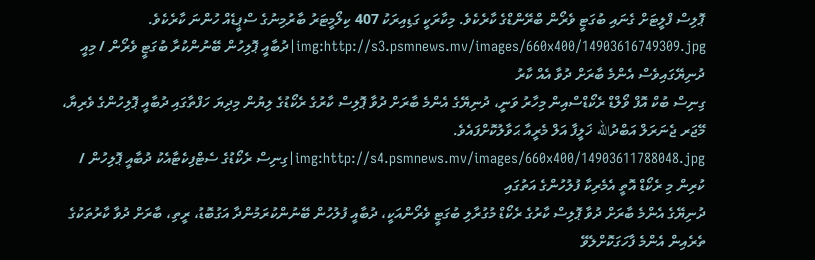ޕޮލިސް ފްލީޓަށް ގެނައި ބުގަޓީ ވެރޯން ބްރޭންޑްގެ ކާރެކެވެ. މިކާރަކީ ގަޑިއިރަކު 407 ކިލޯމީޓަރު ބާރުމިނުގެ ސްޕީޑެއް ހުންނަ ކާރެކެވެ.
img:http://s3.psmnews.mv/images/660x400/14903616749309.jpg|ދުބާއީ ޕޮލިހުން ބޭނުންކުރާ ބުގަޓީ ވެރޯން / މިއީ ދުނިޔޭގައިވެސް އެންމެ ބާރަށް ދުވާ އެއް ކާރު
ގިނިސް ބުކް އޮފް ވޯލްޑް ރެކޯޑްސްއިން މިހާރު ވަނީ، ދުނިޔޭގެ އެންމެ ބާރަށް ދުވާ ޕޮލިސް ކާރުގެ ރެކޯޑުގެ ލިޔުން މިދިޔަ ހަފްތާގައި ދުބާއީ ޕޮލިހުންގެ ވެރިޔާ، މޭޖަރ ޖެނަރަލް އަބްދުالله ޚަލީފާ އަލް މެރީއާ ޙަވާލުކޮށްފައެވެ.
img:http://s4.psmnews.mv/images/660x400/14903611788048.jpg|ގިނިސް ރެކޯޑުގެ ސެޓްފިކެޓާއެކު ދުބާއީ ޕޮލިހުން / ކުރިން މި ރެކޯޑް އޮތީ އެމެރިކާ ފުލުހުންގެ އަތުގައި
ދުނިޔޭގެ އެންމެ ބާރަށް ދުވާ ޕޮލިސް ކާރުގެ ރެކޯޑް މުގުރާލި ބުގަޓީ ވެރޯންއަކީ، ދުބާއީ ފުލުހުން ބޭނުންކުރަމުންދާ އަގުބޮޑު، ރީތި، ބާރަށް ދުވާ ކާރުތަކުގެ ތެރެއިން އެންމެ ފާހަގަކޮށްލެވޭ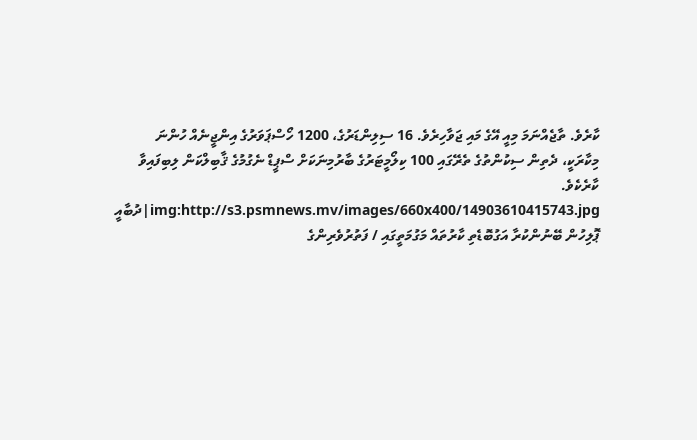ކާރެވެ. ތާޖެއްނަމަ މިއީ އޭގެ މައި ޖަވާހިރެވެ. 16 ސިލިންޑަރުގެ، 1200 ހޯސްޕަވަރުގެ އިންޖީނެއް ހުންނަ މިކާރަކީ، ދެތިން ސިކުންތުގެ ތެރޭގައި 100 ކިލޯމީޓަރުގެ ބާރުމިނަކަށް ސްޕީޑް ނެގުމުގެ ޤާބިލްކަން ލިބިފައިވާ ކާރެކެވެ.
img:http://s3.psmnews.mv/images/660x400/14903610415743.jpg|ދުބާއީ ޕޮލިހުން ބޭނުންކުރާ އަގުބޮޑެތި ކާރުތައް މަގުމަތީގައި / ފަތުރުވެރިންގެ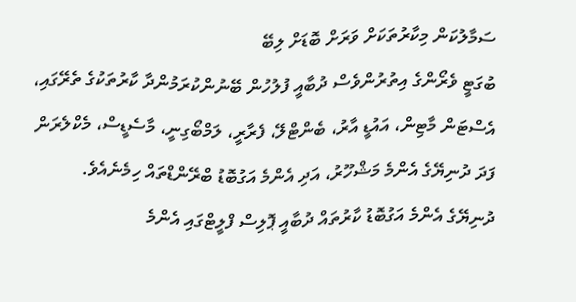ސަމާލުކަން މިކާރުތަކަށް ވަރަށް ބޮޑަށް ލިބޭ
ބުގަޓީ ވެރޯންގެ އިތުރުންވެސް ދުބާއީ ފުލުހުން ބޭނުންކުރަމުންދާ ކާރުތަކުގެ ތެރޭގައި، އެސްޓަން މާޓިން، އައުޑީ އާރު، ބެންޓްލޭ، ފެރާރީ، ލަމްބޯގިނީ، މާސެޑީސް، މެކްލެރަން ފަދަ ދުނިޔޭގެ އެންމެ މަޝްހޫރު، އަދި އެންމެ އަގުބޮޑު ބްރޭންޑްތައް ހިމެނެއެވެ.
ދުނިޔޭގެ އެންމެ އަގުބޮޑު ކާރުތައް ދުބާއީ ޕޮލިސް ފްލީޓްގައި އެންމެ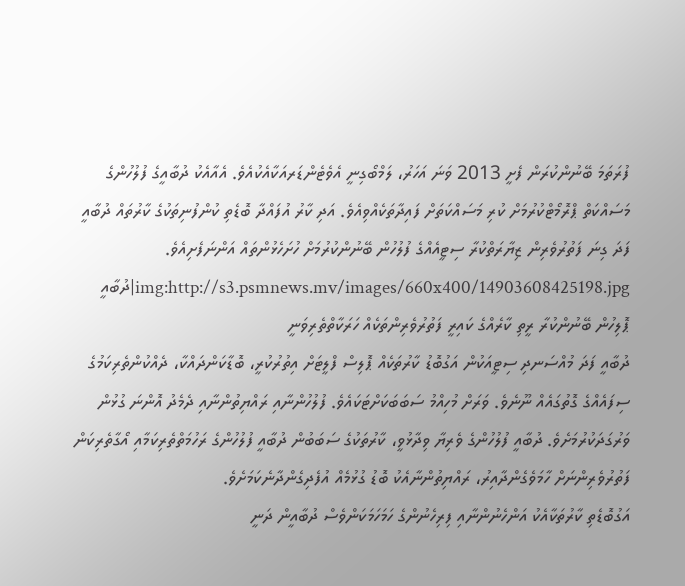ފުރަތަމަ ބޭނުންކުރަން ފެށީ 2013 ވަނަ އަހަރު، ލަމްބޯގިނީ އެވެޓެންޑަރއަކާއެކުއެވެ. އެއާއެކު ދުބާއީގެ ފުލުހުންގެ މަސައްކަތް ޕްރޮމޯޓްކުރުމަށް ކުރި މަސައްކަތަށް ފައިދާތަކެއްވިއެވެ. އަދި ކާރު އުފައްދާ ބޮޑެތި ކުންފުނިތަކުގެ ކާރުތައް ދުބާއީ ފަދަ ގިނަ ފަތުރުވެރިން ޒިޔާރަތްކުރާ ސިޓީއެއްގެ ފުލުހުން ބޭނުންކުރުމަށް ހުށަހެޅުންތައް އަންނަފެށިއެވެ.
img:http://s3.psmnews.mv/images/660x400/14903608425198.jpg|ދުބާއީ ޕޮލިހުން ބޭނުންކުރާ ރީތި ކާރެއްގެ ކައިރީ ފަތުރުވެރިންތަކެއް ހަރަކާތްތެރިވަނީ
ދުބާއީ ފަދަ މުއްސަނދި ސިޓީއަކުން އަގުބޮޑު ކާރުތަކެއް ޕޮލިސް ފްލީޓަށް އިތުރުކުރީ، ބޮޑާކަންދައްކާ، ދެއްކުންތެރިކަމުގެ ސިފައެއްގެ ގޮތުގައެއް ނޫނެވެ. ވަރަށް މުހިއްމު ސަބަބަކަށްޓަކައެވެ. ފުލުހުންނާއި ރައްޔިތުންނާއި ދެމެދު އޮންނަ ގުޅުން ވަރުގަދަކުރުމަށެވެ. ދުބާއީ ފުލުހުންގެ ވެރިޔާ ވިދާޅުވީ، ކާރުތަކުގެ ސަބަބުން ދުބާއީ ފުލުހުންގެ ރަހުމަތްތެރިކަމާއި އޯގާތެރިކަން ފަތުރުވެރިންނަށް ހާމަވެގެންދާއިރު، ރައްޔިތުންނާއެކު ބޮޑު ގުޅުމެއް އުފެދިގެންދާނެކަމަށެވެ.
އަގުބޮޑެތި ކާރުތަކާއެކު އަންހެނުންނާއި ފިރިހެނުންގެ ހަމަހަމަކަންވެސް ދުބާއީން ދަނީ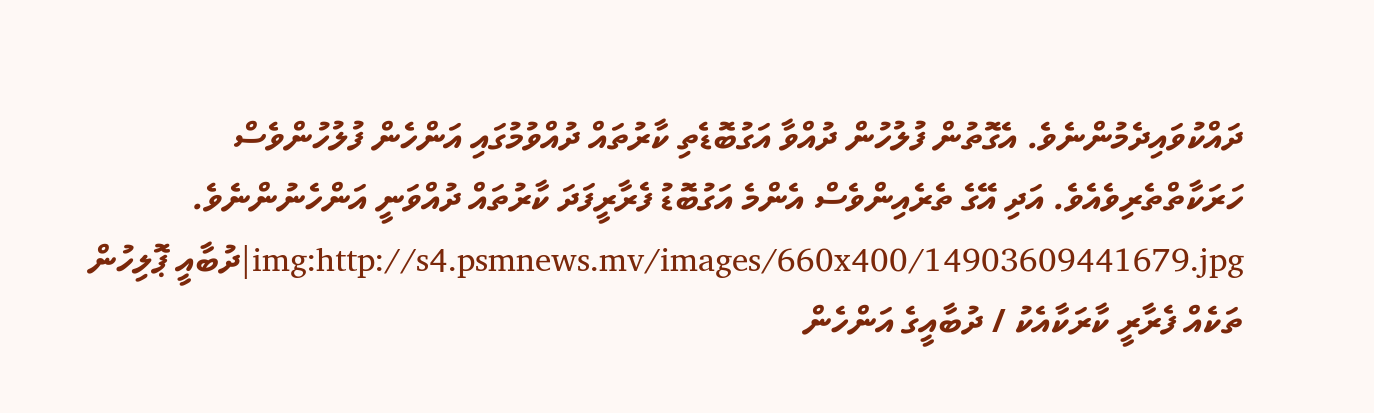ދައްކުވައިދެމުންނެވެ. އެގޮތުން ފުލުހުން ދުއްވާ އަގުބޮޑެތި ކާރުތައް ދުއްވުމުގައި އަންހެން ފުލުހުންވެސް ހަރަކާތްތެރިވެއެވެ. އަދި އޭގެ ތެރެއިންވެސް އެންމެ އަގުބޮޑު ފެރާރީފަދަ ކާރުތައް ދުއްވަނީ އަންހެނުންނެވެ.
img:http://s4.psmnews.mv/images/660x400/14903609441679.jpg|ދުބާއީ ޕޮލިހުން ތަކެއް ފެރާރީ ކާރަކާއެކު / ދުބާއީގެ އަންހެން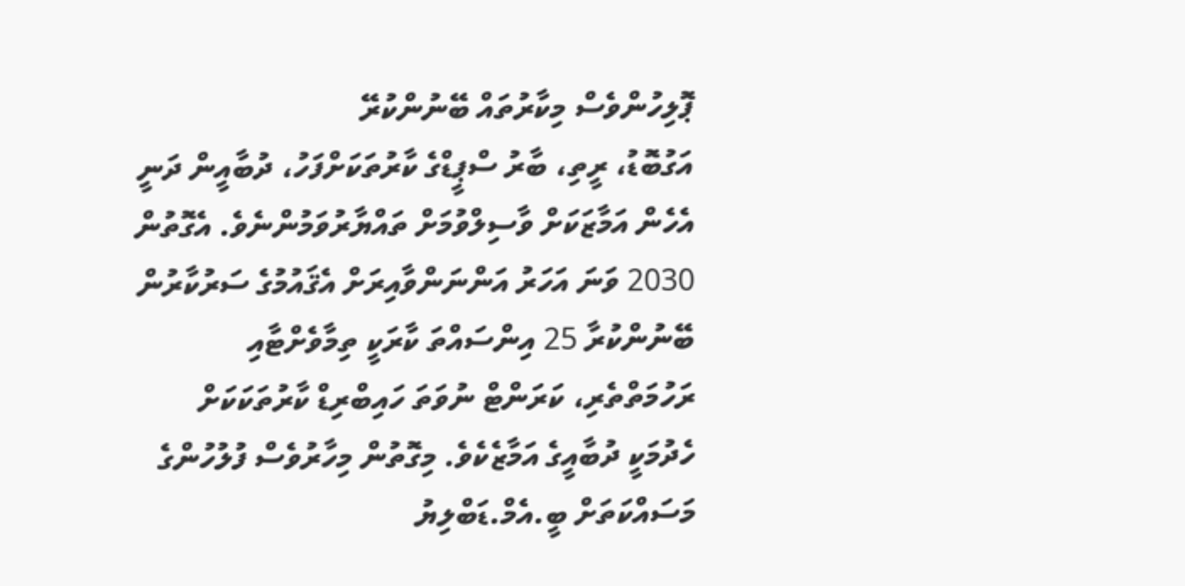ޕޮލިހުންވެސް މިކާރުތައް ބޭނުންކުރޭ
އަގުބޮޑު، ރީތި، ބާރު ސްޕީޑްގެ ކާރުތަކަށްފަހު، ދުބާއީން ދަނީ އެހެން އަމާޒަކަށް ވާސިލްވުމަށް ތައްޔާރުވަމުންނެވެ. އެގޮތުން 2030 ވަނަ އަހަރު އަންނަންވާއިރަށް އެޤައުމުގެ ސަރުކާރުން ބޭނުންކުރާ 25 އިންސައްތަ ކާރަކީ ތިމާވެށްޓާއި ރަހުމަތްތެރި، ކަރަންޓް ނުވަތަ ހައިބްރިޑް ކާރުތަކަކަށް ހެދުމަކީ ދުބާއީގެ އަމާޒެކެވެ. މިގޮތުން މިހާރުވެސް ފުލުހުންގެ މަސައްކަތަށް ބީ.އެމް.ޑަބްލިޔު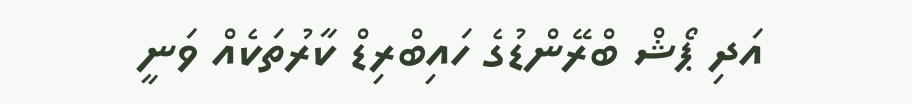އަދި ޕޯޝް ބްރޭންޑުގެ ހައިބްރިޑް ކާރުތަކެއް ވަނީ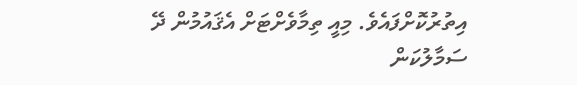އިތުރުކޮށްފައެވެ. މިއީ ތިމާވެށްޓަށް އެޤައުމުން ދޭ ސަމާލުކަން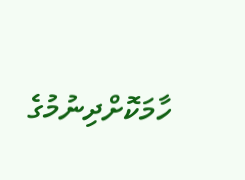ހާމަކޮށްދިނުމުގެ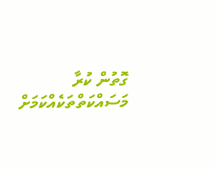ގޮތުން ކުރާ މަސައްކަތްތަކެއްކަމަށް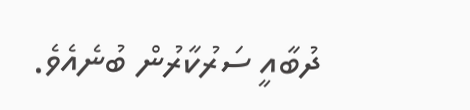ދުބާއީ ސަރުކާރުން ބުނެއެވެ.